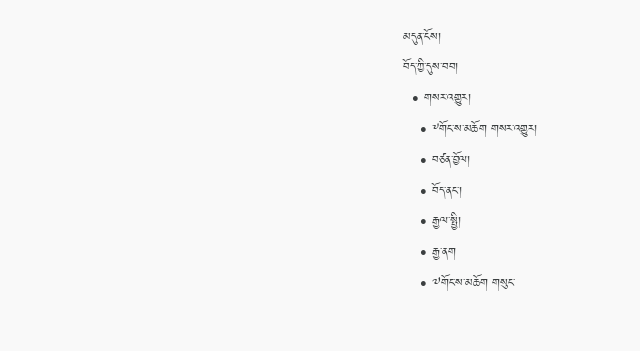མདུན་ངོས།
བོད་ཀྱི་དུས་བབ།
  • གསར་འགྱུར།
    • ༸གོང་ས་མཆོག གསར་འགྱུར།
    • བཙན་བྱོལ།
    • བོད་ནང་།
    • རྒྱལ་སྤྱི།
    • རྒྱ་ནག
    • ༧གོང་ས་མཆོག གསུང་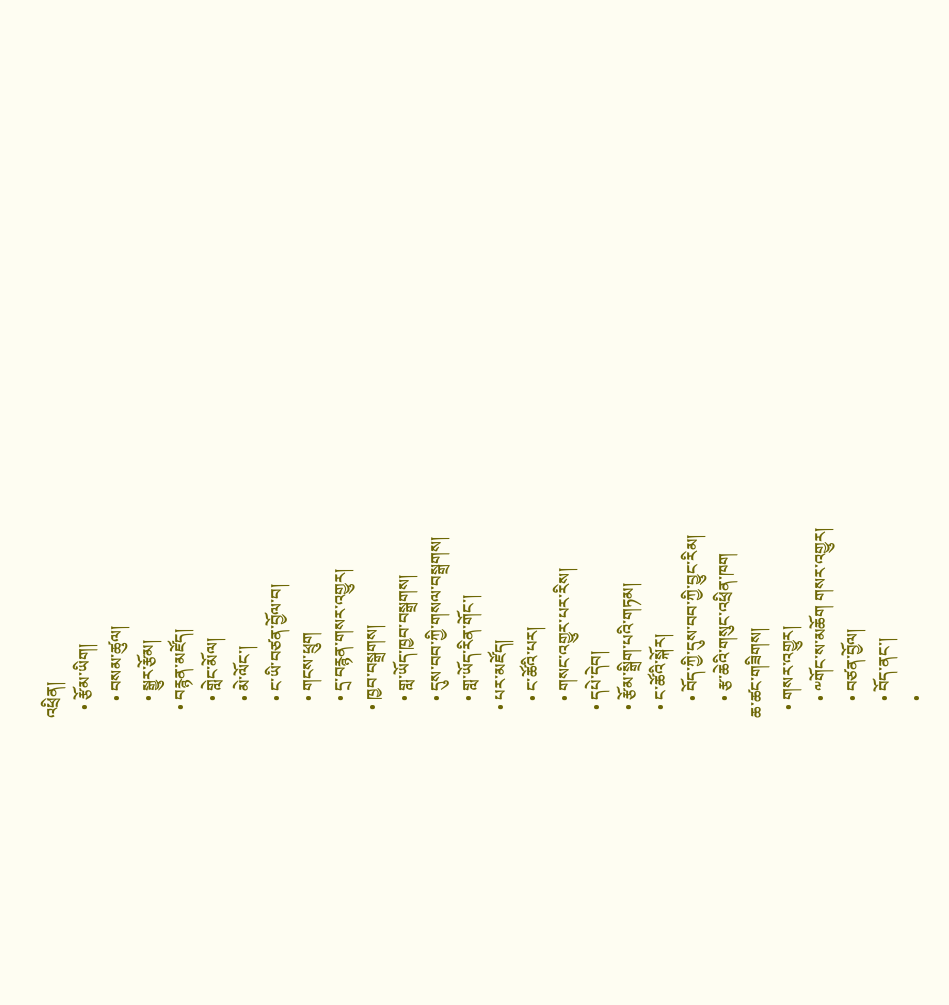འཕྲིན།
  • རྩོམ་ཡིག།
    • བསམ་ཚུལ།
    • སྒྱུར་རྩོམ།
  • བརྙན་མཛོད།
    • གླེང་མོལ།
    • མེ་ལོང་།
    • ང་ཡི་བཙན་བྱོལ་བ།
    • གངས་ཕྲུག
    • དྲ་བརྙན་གསར་འགྱུར།
  • ཁྱབ་བསྒྲགས།
    • གླ་ཡོད་ཁྱབ་བསྒྲགས།
    • དུས་བབ་ཀྱི་གསལ་བསྒྲགས།
    • གླ་ཡོད་རིན་གོང་།
  • པར་མཛོད།
    • ང་ཚོའི་པར།
    • གསང་འགྱུར་པར་རིས།
  • དཔེ་དེབ།
  • རྩོམ་སྒྲིག་པའི་གཏམ།
  • ང་ཚོའི་སྐོར།
    • བོད་ཀྱི་དུས་བབ་ཀྱི་བྱུང་རིམ།
    • རྩ་ཆེའི་གསུང་འཕྲིན་ཁག
ཆ་ཚང་གཟིགས།
  • གསར་འགྱུར།
    • ༸གོང་ས་མཆོག གསར་འགྱུར།
    • བཙན་བྱོལ།
    • བོད་ནང་།
    •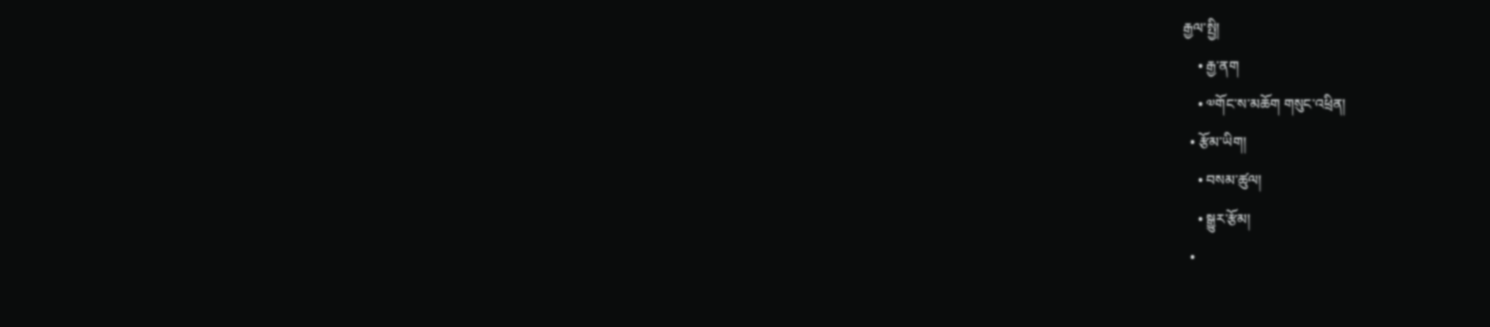རྒྱལ་སྤྱི།
    • རྒྱ་ནག
    • ༧གོང་ས་མཆོག གསུང་འཕྲིན།
  • རྩོམ་ཡིག།
    • བསམ་ཚུལ།
    • སྒྱུར་རྩོམ།
  •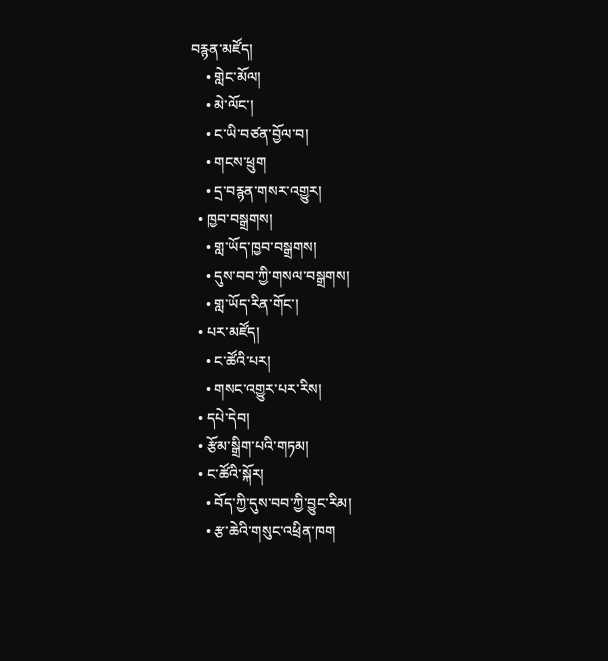བརྙན་མཛོད།
    • གླེང་མོལ།
    • མེ་ལོང་།
    • ང་ཡི་བཙན་བྱོལ་བ།
    • གངས་ཕྲུག
    • དྲ་བརྙན་གསར་འགྱུར།
  • ཁྱབ་བསྒྲགས།
    • གླ་ཡོད་ཁྱབ་བསྒྲགས།
    • དུས་བབ་ཀྱི་གསལ་བསྒྲགས།
    • གླ་ཡོད་རིན་གོང་།
  • པར་མཛོད།
    • ང་ཚོའི་པར།
    • གསང་འགྱུར་པར་རིས།
  • དཔེ་དེབ།
  • རྩོམ་སྒྲིག་པའི་གཏམ།
  • ང་ཚོའི་སྐོར།
    • བོད་ཀྱི་དུས་བབ་ཀྱི་བྱུང་རིམ།
    • རྩ་ཆེའི་གསུང་འཕྲིན་ཁག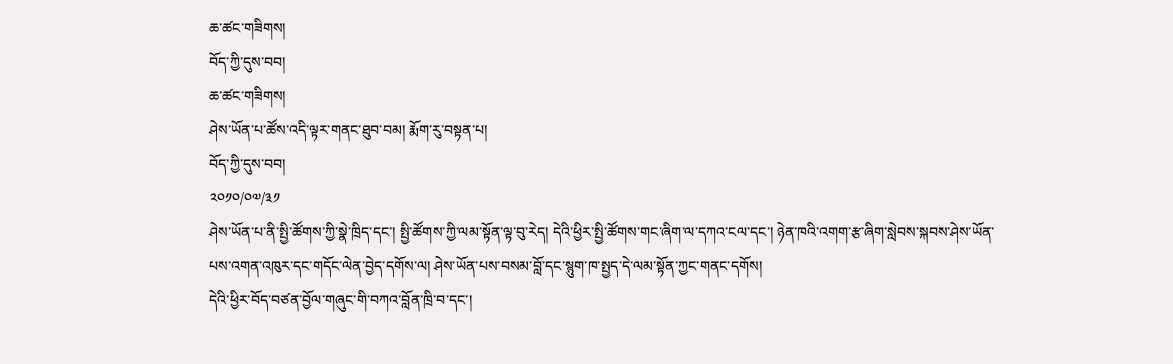ཆ་ཚང་གཟིགས།
བོད་ཀྱི་དུས་བབ།
ཆ་ཚང་གཟིགས།
ཤེས་ཡོན་པ་ཚོས་འདི་ལྟར་གནང་ཐུབ་བམ། རྨོག་རུ་བསྟན་པ།
བོད་ཀྱི་དུས་བབ།
༢༠༡༠/༠༧/༣༡
ཤེས་ཡོན་པ་ནི་སྤྱི་ཚོགས་ཀྱི་སྣེ་ཁྲིད་དང་། སྤྱི་ཚོགས་ཀྱི་ལམ་སྟོན་ལྟ་བུ་རེད། དེའི་ཕྱིར་སྤྱི་ཚོགས་གང་ཞིག་ལ་དཀའ་ངལ་དང་། ཉེན་ཁའི་འགག་རྩ་ཞིག་སླེབས་སྐབས་ཤེས་ཡོན་པས་འགན་འཁུར་དང་གདོང་ལེན་བྱེད་དགོས་ལ། ཤེས་ཡོན་པས་བསམ་བློ་དང་སྙུག་ཁ་སྤྱད་དེ་ལམ་སྟོན་ཀྱང་གནང་དགོས།
དེའི་ཕྱིར་བོད་བཙན་བྱོལ་གཞུང་གི་བཀའ་བློན་ཁྲི་བ་དང་།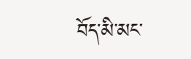བོད་མི་མང་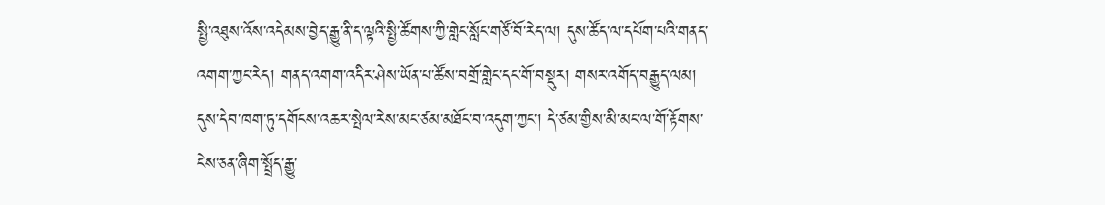སྤྱི་འཐུས་འོས་འདེམས་བྱེད་རྒྱུ་ནི་ད་ལྟའི་སྤྱི་ཚོགས་ཀྱི་གླེང་སློང་གཙོ་བོ་རེད་ལ། དུས་ཚོད་ལ་དཔོག་པའི་གནད་འགག་ཀྱང་རེད། གནད་འགག་འདིར་ཤེས་ཡོན་པ་ཚོས་བགྲོ་གླེང་དང་གོ་བསྡུར། གསར་འགོད་བརྒྱུད་ལམ། དུས་དེབ་ཁག་ཏུ་དགོངས་འཆར་སྤེལ་རེས་མང་ཙམ་མཐོང་བ་འདུག་ཀྱང་། དེ་ཙམ་གྱིས་མི་མང་ལ་གོ་རྟོགས་ངེས་ཅན་ཞིག་སྤྲོད་རྒྱུ་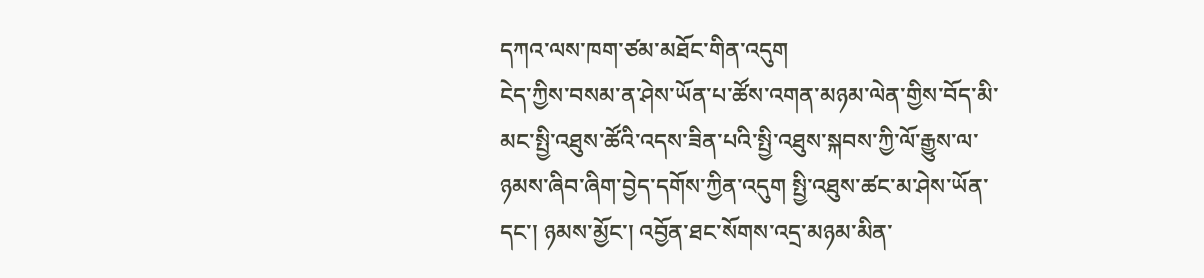དཀའ་ལས་ཁག་ཙམ་མཐོང་གིན་འདུག
ངེད་ཀྱིས་བསམ་ན་ཤེས་ཡོན་པ་ཚོས་འགན་མཉམ་ལེན་གྱིས་བོད་མི་མང་སྤྱི་འཐུས་ཚོའི་འདས་ཟིན་པའི་སྤྱི་འཐུས་སྐབས་ཀྱི་ལོ་རྒྱུས་ལ་ཉམས་ཞིབ་ཞིག་བྱེད་དགོས་ཀྱིན་འདུག སྤྱི་འཐུས་ཚང་མ་ཤེས་ཡོན་དང་། ཉམས་མྱོང་། འབྱོན་ཐང་སོགས་འདྲ་མཉམ་མིན་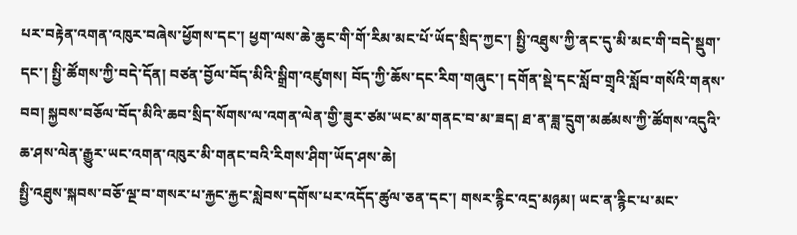པར་བརྟེན་འགན་འཁུར་བཞེས་ཕྱོགས་དང་། ཕྱག་ལས་ཆེ་ཆུང་གི་གོ་རིམ་མང་པོ་ཡོད་སྲིད་ཀྱང་། སྤྱི་འཐུས་ཀྱི་ནང་དུ་མི་མང་གི་བདེ་སྡུག་དང་། སྤྱི་ཚོགས་ཀྱི་བདེ་དོན། བཙན་བྱོལ་བོད་མིའི་སྒྲིག་འཛུགས། བོད་ཀྱི་ཆོས་དང་རིག་གཞུང་། དགོན་སྡེ་དང་སློབ་གྲྭའི་སློབ་གསོའི་གནས་བབ། སྐྱབས་བཅོལ་བོད་མིའི་ཆབ་སྲིད་སོགས་ལ་འགན་ལེན་གྱི་ཟུར་ཙམ་ཡང་མ་གནང་བ་མ་ཟད། ཐ་ན་ཟླ་དྲུག་མཚམས་ཀྱི་ཚོགས་འདུའི་ཆ་ཤས་ལེན་རྒྱུར་ཡང་འགན་འཁུར་མི་གནང་བའི་རིགས་ཤིག་ཡོད་ཤས་ཆེ།
སྤྱི་འཐུས་སྐབས་བཅོ་ལྔ་བ་གསར་པ་རྐྱང་རྐྱང་སླེབས་དགོས་པར་འདོད་ཚུལ་ཅན་དང་། གསར་རྙིང་འདྲ་མཉམ། ཡང་ན་རྙིང་པ་མང་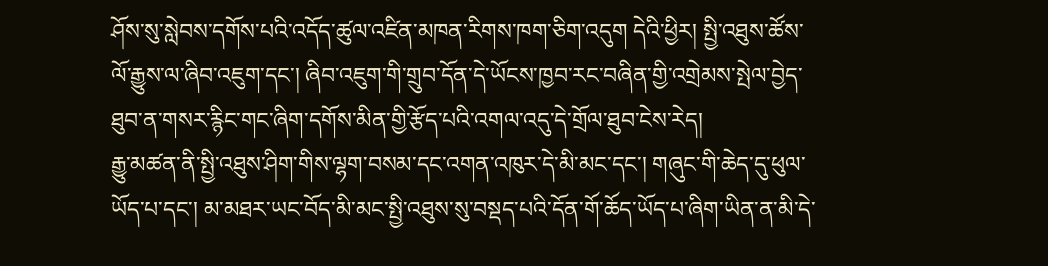ཤོས་སུ་སླེབས་དགོས་པའི་འདོད་ཚུལ་འཛིན་མཁན་རིགས་ཁག་ཅིག་འདུག དེའི་ཕྱིར། སྤྱི་འཐུས་ཚོས་ལོ་རྒྱུས་ལ་ཞིབ་འཇུག་དང་། ཞིབ་འཇུག་གི་གྲུབ་དོན་དེ་ཡོངས་ཁྱབ་རང་བཞིན་གྱི་འགྲེམས་སྤེལ་བྱེད་ཐུབ་ན་གསར་རྙིང་གང་ཞིག་དགོས་མིན་གྱི་རྩོད་པའི་འགལ་འདུ་དེ་གྲོལ་ཐུབ་ངེས་རེད།
རྒྱུ་མཚན་ནི་སྤྱི་འཐུས་ཤིག་གིས་ལྷག་བསམ་དང་འགན་འཁུར་དེ་མི་མང་དང་། གཞུང་གི་ཆེད་དུ་ཕུལ་ཡོད་པ་དང་། མ་མཐར་ཡང་བོད་མི་མང་སྤྱི་འཐུས་སུ་བསྡད་པའི་དོན་གོ་ཆོད་ཡོད་པ་ཞིག་ཡིན་ན་མི་དེ་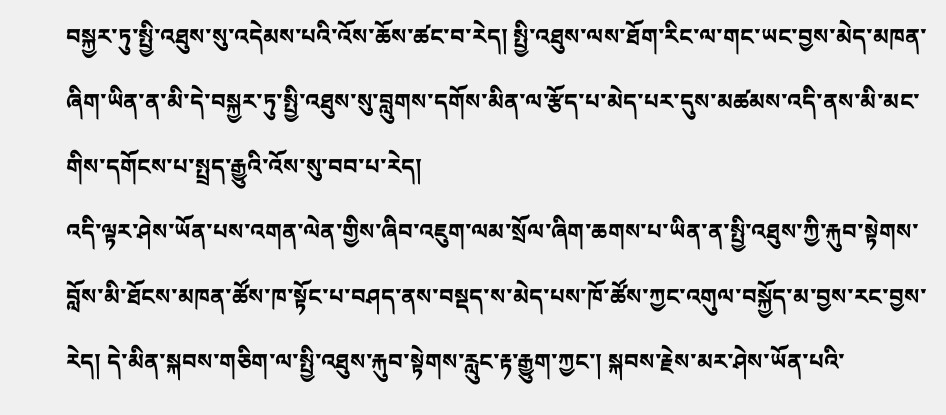བསྐྱར་ཏུ་སྤྱི་འཐུས་སུ་འདེམས་པའི་འོས་ཆོས་ཚང་བ་རེད། སྤྱི་འཐུས་ལས་ཐོག་རིང་ལ་གང་ཡང་བྱས་མེད་མཁན་ཞིག་ཡིན་ན་མི་དེ་བསྐྱར་ཏུ་སྤྱི་འཐུས་སུ་བླུགས་དགོས་མིན་ལ་རྩོད་པ་མེད་པར་དུས་མཚམས་འདི་ནས་མི་མང་གིས་དགོངས་པ་སྤྲད་རྒྱུའི་འོས་སུ་བབ་པ་རེད།
འདི་ལྟར་ཤེས་ཡོན་པས་འགན་ལེན་གྱིས་ཞིབ་འཇུག་ལམ་སྲོལ་ཞིག་ཆགས་པ་ཡིན་ན་སྤྱི་འཐུས་ཀྱི་རྐུབ་སྟེགས་བློས་མི་ཐོངས་མཁན་ཚོས་ཁ་སྟོང་པ་བཤད་ནས་བསྡད་ས་མེད་པས་ཁོ་ཚོས་ཀྱང་འགུལ་བསྐྱོད་མ་བྱས་རང་བྱས་རེད། དེ་མིན་སྐབས་གཅིག་ལ་སྤྱི་འཐུས་རྐུབ་སྟེགས་རླུང་རྟ་རྒྱུག་ཀྱང་། སྐབས་རྗེས་མར་ཤེས་ཡོན་པའི་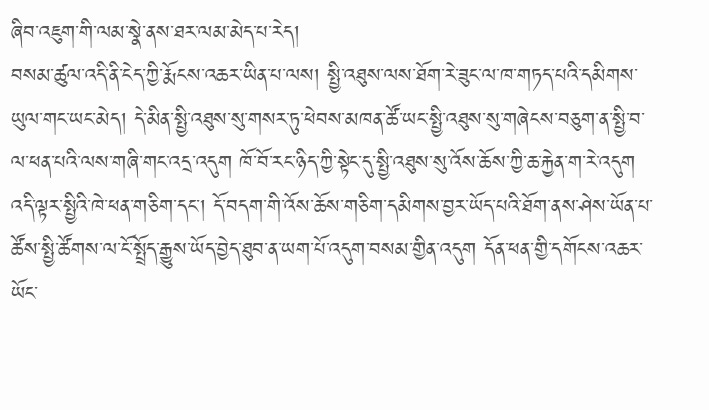ཞིབ་འཇུག་གི་ལམ་སྣེ་ནས་ཐར་ལམ་མེད་པ་རེད།
བསམ་ཚུལ་འདི་ནི་ངེད་ཀྱི་རྨོངས་འཆར་ཡིན་པ་ལས། སྤྱི་འཐུས་ལས་ཐོག་རེ་ཟུང་ལ་ཁ་གཏད་པའི་དམིགས་ཡུལ་གང་ཡང་མེད། དེ་མིན་སྤྱི་འཐུས་སུ་གསར་ཏུ་ཕེབས་མཁན་ཚོ་ཡང་སྤྱི་འཐུས་སུ་གཞེངས་བཅུག་ན་སྤྱི་བ་ལ་ཕན་པའི་ལས་གཞི་གང་འདྲ་འདུག ཁོ་བོ་རང་ཉིད་ཀྱི་སྟེང་དུ་སྤྱི་འཐུས་སུ་འོས་ཆོས་ཀྱི་ཆ་རྐྱེན་ག་རེ་འདུག འདི་ལྟར་སྤྱིའི་ཁེ་ཕན་གཅིག་དང་། དོ་བདག་གི་འོས་ཆོས་གཅིག་དམིགས་བྱར་ཡོད་པའི་ཐོག་ནས་ཤེས་ཡོན་པ་ཚོས་སྤྱི་ཚོགས་ལ་ངོ་སྤྲོད་རྒྱུས་ཡོད་བྱེད་ཐུབ་ན་ཡག་པོ་འདུག་བསམ་གྱིན་འདུག དོན་ཕན་གྱི་དགོངས་འཆར་ཡོང་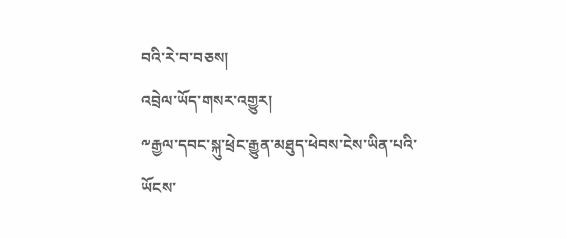བའི་རེ་བ་བཅས།
འབྲེལ་ཡོད་གསར་འགྱུར།
༸རྒྱལ་དབང་སྐུ་ཕྲེང་རྒྱུན་མཐུད་ཕེབས་ངེས་ཡིན་པའི་ཡོངས་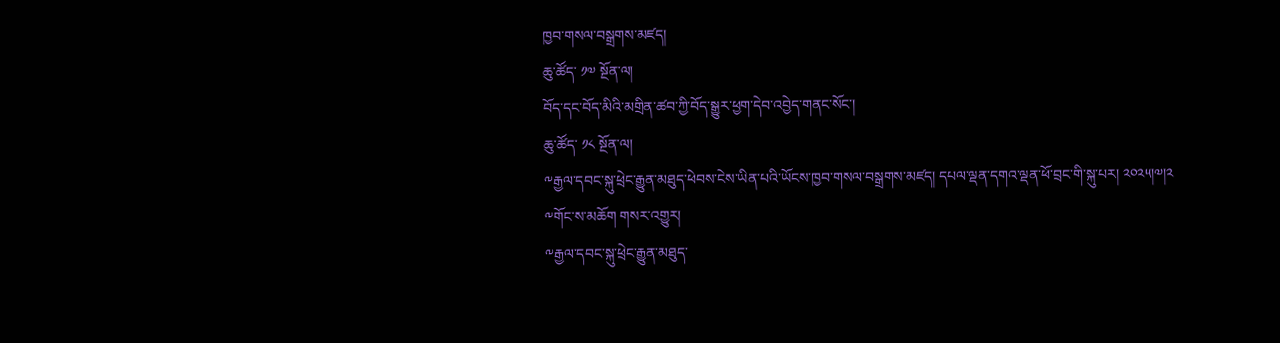ཁྱབ་གསལ་བསྒྲགས་མཛད།
ཆུ་ཚོད་ ༡༧ སྔོན་ལ།
བོད་དང་བོད་མིའི་མགྲིན་ཚབ་ཀྱི་བོད་སྒྱུར་ཕྱག་དེབ་འབྱེད་གནང་སོང་།
ཆུ་ཚོད་ ༡༨ སྔོན་ལ།
༸རྒྱལ་དབང་སྐུ་ཕྲེང་རྒྱུན་མཐུད་ཕེབས་ངེས་ཡིན་པའི་ཡོངས་ཁྱབ་གསལ་བསྒྲགས་མཛད། དཔལ་ལྡན་དགའ་ལྡན་ཕོ་བྲང་གི་སྐུ་པར། ༢༠༢༥།༧།༢
༸གོང་ས་མཆོག གསར་འགྱུར།
༸རྒྱལ་དབང་སྐུ་ཕྲེང་རྒྱུན་མཐུད་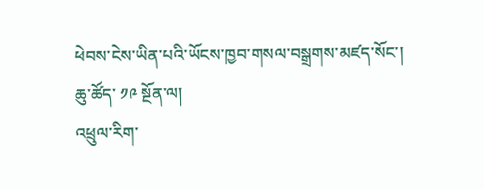ཕེབས་ངེས་ཡིན་པའི་ཡོངས་ཁྱབ་གསལ་བསྒྲགས་མཛད་སོང་།
ཆུ་ཚོད་ ༡༩ སྔོན་ལ།
འཕྲུལ་རིག་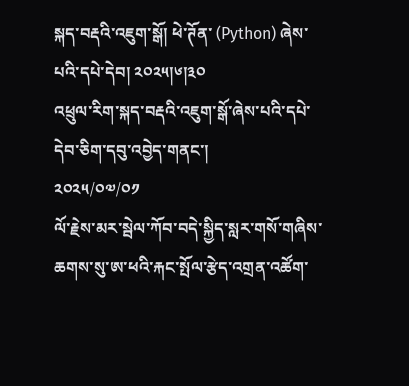སྐད་བརྡའི་འཇུག་སྒོ། ཕེ་ཊོན་ (Python) ཞེས་པའི་དཔེ་དེབ། ༢༠༢༥།༦།༣༠
འཕྲུལ་རིག་སྐད་བརྡའི་འཇུག་སྒོ་ཞེས་པའི་དཔེ་དེབ་ཅིག་དབུ་འབྱེད་གནང་།
༢༠༢༥/༠༧/༠༡
ལོ་རྗེས་མར་སྦེལ་ཀོབ་བདེ་སྐྱིད་སླར་གསོ་གཞིས་ཆགས་སུ་ཨ་ཕའི་རྐང་སྤོལ་རྩེད་འགྲན་འཚོག་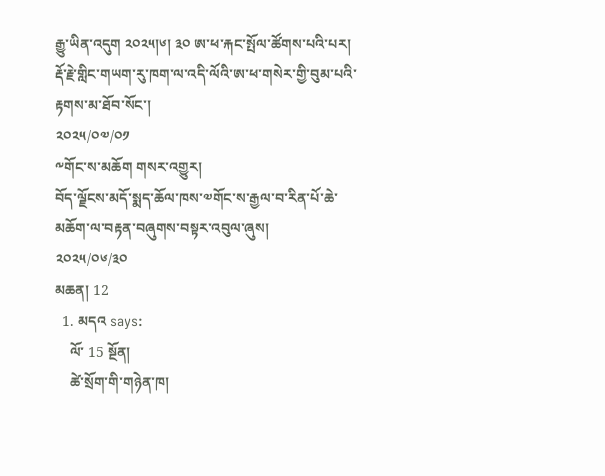རྒྱུ་ཡིན་འདུག ༢༠༢༥།༦། ༣༠ ཨ་ཕ་རྐང་སྤོལ་ཚོགས་པའི་པར།
རྡོ་རྗེ་གླིང་གཡག་རུ་ཁག་ལ་འདི་ལོའི་ཨ་ཕ་གསེར་གྱི་བུམ་པའི་རྟགས་མ་ཐོབ་སོང་།
༢༠༢༥/༠༧/༠༡
༸གོང་ས་མཆོག གསར་འགྱུར།
བོད་ལྗོངས་མདོ་སྨད་ཆོལ་ཁས་༧གོང་ས་རྒྱལ་བ་རིན་པོ་ཆེ་མཆོག་ལ་བརྟན་བཞུགས་བསྟར་འབུལ་ཞུས།
༢༠༢༥/༠༦/༣༠
མཆན། 12
  1. མདའ says:
    ལོ་ 15 སྔོན།
    ཚེ་སྲོག་གི་གཉེན་ཁ།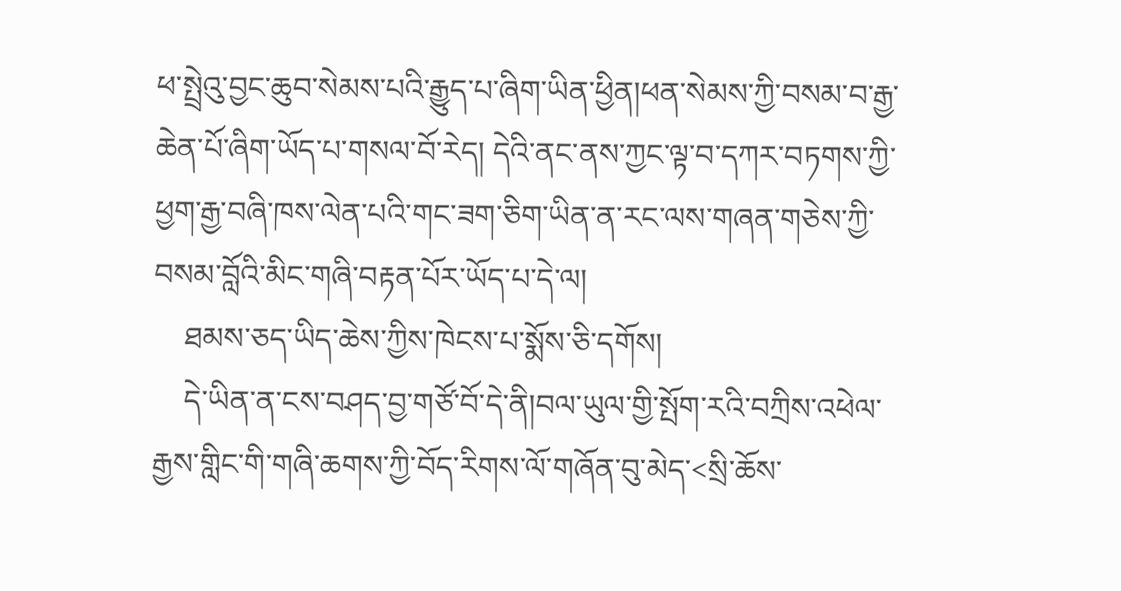ཕ་སྤྲེའུ་བྱང་ཆུབ་སེམས་པའི་རྒྱུད་པ་ཞིག་ཡིན་ཕྱིན།ཕན་སེམས་ཀྱི་བསམ་བ་རྒྱ་ཆེན་པོ་ཞིག་ཡོད་པ་གསལ་བོ་རེད། དེའི་ནང་ནས་ཀྱང་ལྟ་བ་དཀར་བཏགས་ཀྱི་ཕྱག་རྒྱ་བཞི་ཁས་ལེན་པའི་གང་ཟག་ཅིག་ཡིན་ན་རང་ལས་གཞན་གཅེས་ཀྱི་བསམ་བློའི་མིང་གཞི་བརྟན་པོར་ཡོད་པ་དེ་ལ།
    ཐམས་ཅད་ཡིད་ཆེས་ཀྱིས་ཁེངས་པ་སྨོས་ཅི་དགོས།
    དེ་ཡིན་ན་ངས་བཤད་བྱ་གཙོ་བོ་དེ་ནི།བལ་ཡུལ་གྱི་སྤོག་རའི་བཀྲིས་འཕེལ་རྒྱས་གླིང་གི་གཞི་ཆགས་ཀྱི་བོད་རིགས་ལོ་གཞོན་བུ་མེད་<སྲི་ཆོས་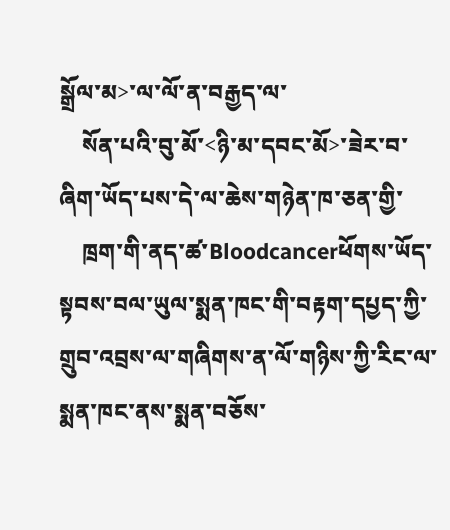སྒྲོལ་མ>་ལ་ལོ་ན་བརྒྱད་ལ་
    སོན་པའི་བུ་མོ་<ཉི་མ་དབང་མོ>་ཟེར་བ་ཞིག་ཡོད་པས་དེ་ལ་ཆེས་གཉེན་ཁ་ཅན་གྱི་
    ཁྲག་གི་ནད་ཚ་Bloodcancerཕོགས་ཡོད་སྟབས་བལ་ཡུལ་སྨན་ཁང་གི་བརྟག་དཔྱད་ཀྱི་གྲུབ་འབྲས་ལ་གཞིགས་ན་ལོ་གཉིས་ཀྱི་རིང་ལ་སྨན་ཁང་ནས་སྨན་བཅོས་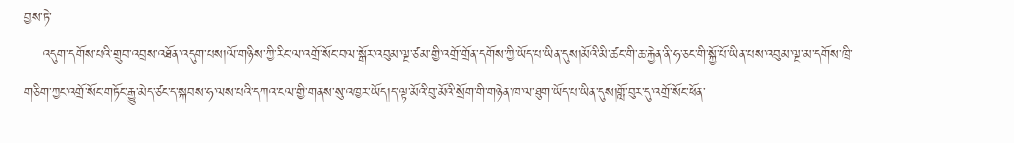བྱས་ཏེ་
    འདུག་དགོས་པའི་གྲུབ་འབྲས་འཐོན་འདུག་པས།ལོ་གཉིས་ཀྱི་རིང་ལ་འགྲོ་སོང་བལ་སྒོར་འབུམ་ལྔ་ཙམ་གྱི་འགྲོ་གྲོན་དགོས་ཀྱི་ཡོད་པ་ཡིན་དུས།མོའི་མི་ཚང་གི་ཆ་རྐྱེན་ནི་ཧ་ཅང་གི་སྐྱོ་པོ་ཡིན་པས་འབུམ་ལྔ་མ་དགོས་ཁྲི་གཅིག་ཀྱང་འགྲོ་སོང་གཏོང་རྒྱུ་མེད་ཙང་ད་སྐབས་ཧ་ལས་པའི་དཀའ་ངལ་གྱི་གནས་སུ་འཁྱར་ཡོད།ད་ལྟ་མོའི་བུ་མོའི་སྲོག་གི་གཉེན་ཁ་ལ་ཐུག་ཡོད་པ་ཡིན་དུས།གློ་བུར་དུ་འགྲོ་སོང་ཕོན་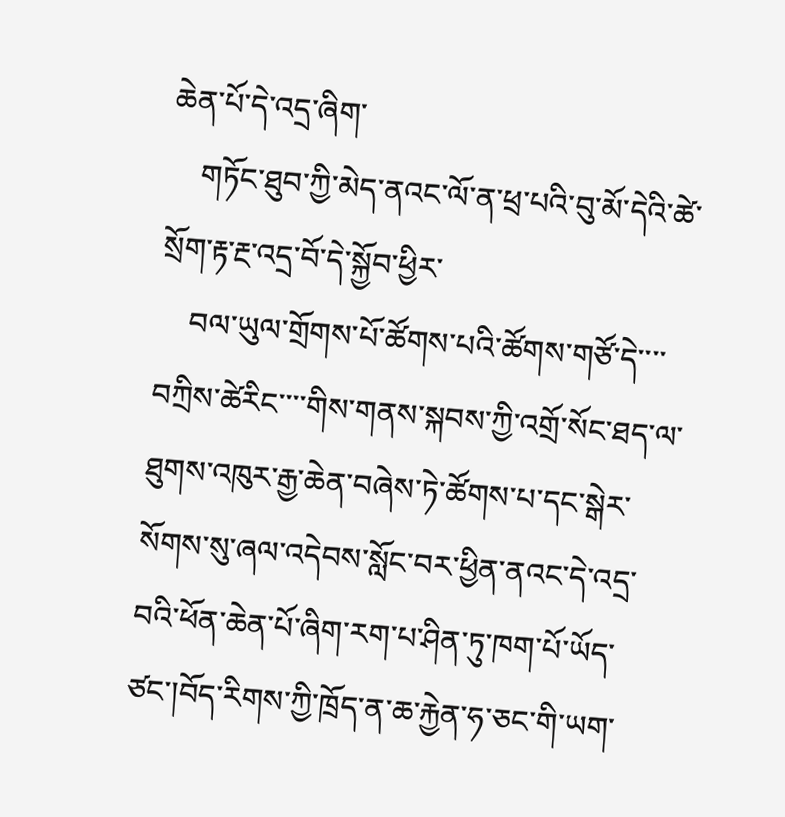ཆེན་པོ་དེ་འདྲ་ཞིག་
    གཏོང་ཐུབ་ཀྱི་མེད་ནའང་ལོ་ན་ཕྲ་པའི་བུ་མོ་དེའི་ཚེ་སྲོག་རྟ་རྔ་འདྲ་བོ་དེ་སྐྱོབ་ཕྱིར་
    བལ་ཡུལ་གྲོགས་པོ་ཚོགས་པའི་ཚོགས་གཙོ་དེ་་་་བཀྲིས་ཚེརིང་་་་གིས་གནས་སྐབས་ཀྱི་འགྲོ་སོང་ཐད་ལ་ཐུགས་འཁུར་རྒྱ་ཆེན་བཞེས་ཏེ་ཚོགས་པ་དང་སྒེར་སོགས་སུ་ཞལ་འདེབས་སློང་བར་ཕྱིན་ནའང་དེ་འདྲ་བའི་ཕོན་ཆེན་པོ་ཞིག་རག་པ་ཤིན་ཏུ་ཁག་པོ་ཡོད་ཙང་།བོད་རིགས་ཀྱི་ཁྲོད་ན་ཆ་རྐྱེན་ཧ་ཅང་གི་ཡག་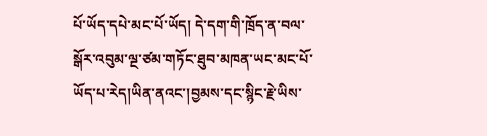པོ་ཡོད་དཔེ་མང་པོ་ཡོད། དེ་དག་གི་ཁྲོད་ན་བལ་སྒོར་འབུམ་ལྔ་ཙམ་གཏོང་ཐུབ་མཁན་ཡང་མང་པོ་ཡོད་པ་རེད།ཡིན་ནའང་།བྱམས་དང་སྙིང་རྗེ་ཡིས་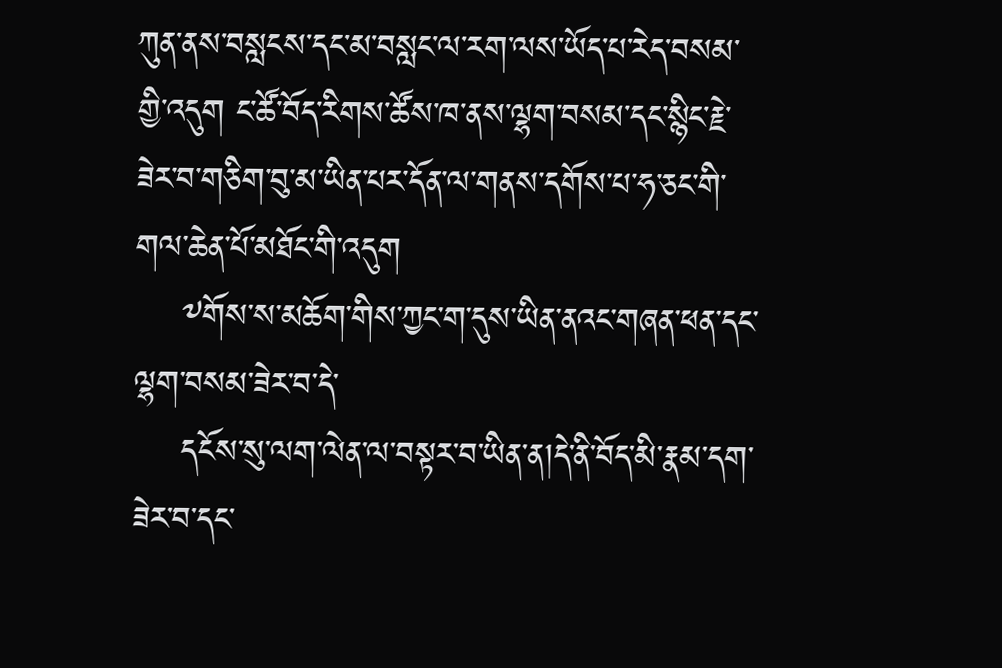ཀུན་ནས་བསླངས་དང་མ་བསླང་ལ་རག་ལས་ཡོད་པ་རེད་བསམ་གྱི་འདུག ང་ཚོ་བོད་རིགས་ཚོས་ཁ་ནས་ལྷག་བསམ་དང་སྙིང་རྗེ་ཟེར་བ་གཅིག་བུ་མ་ཡིན་པར་དོན་ལ་གནས་དགོས་པ་ཧ་ཅང་གི་གལ་ཆེན་པོ་མཐོང་གི་འདུག
    ༸གོས་ས་མཆོག་གིས་ཀྱང་ག་དུས་ཡིན་ནའང་གཞན་ཕན་དང་ལྷག་བསམ་ཟེར་བ་དེ་
    དངོས་སུ་ལག་ལེན་ལ་བསྟར་བ་ཡིན་ན།དེ་ནི་བོད་མི་རྣམ་དག་ཟེར་བ་དང་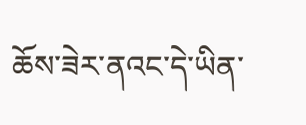ཆོས་ཟེར་ནའང་དེ་ཡིན་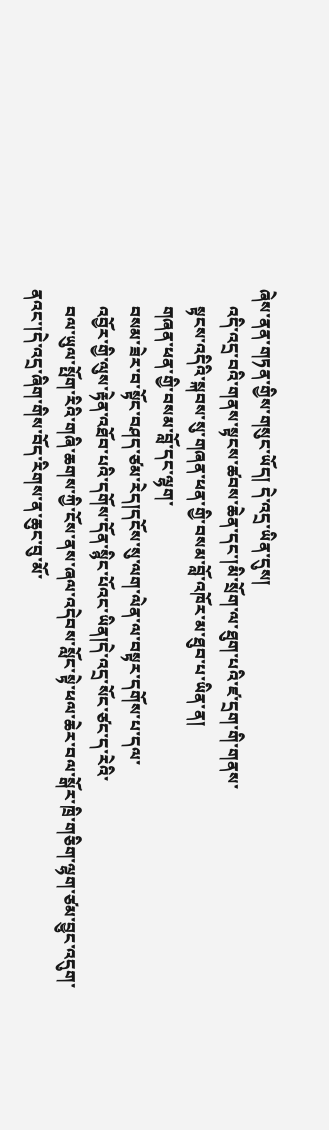ཞེས་ནན་གཏན་གྱིས་གསུང་ཡོད། དེ་འདྲ་ཡིན་དུས།
    འདི་འདྲ་བའི་གནས་སྟངས་ཚབས་ཆེན་དང་།མི་སྲོག་ལ་ཐུག་པའི་ཛ་དྲག་གི་གནས་
    སྟངས་འདིའི་སྐབས་སུ་གཞན་ཕན་གྱི་བསམ་བློ་འཁོར་མ་ཐུབ་པ་ཡིན་ན།
    གཞན་ཕན་གྱི་བསམ་བློ་དང་ལྷག་
    བསམ་ཟེར་བ་སྟོང་བཤད་ཙམ་རེད།དངོས་སུ་ལག་ལེན་ལ་བསྟར་དགོས་པ་དལ་
    འབྱོར་གྱི་ལུས་རྟེན་འཐོབ་པའི་དགོས་དོན་སྙིང་པོའང་ཡིན།དེ་འདྲ་སོང་ཙང་ད་རེའི་
    བལ་ཡུལ་སྤོག་རིའི་གཞི་ཆགས་ཀྱི་ངོས་ནས་ཞལ་འདེབས་སློང་སྟེ་ཕལ་ཆེར་བལ་སྒོར་ཁྲི་གཅིག་ལྷག་ཙམ་བྱུང་འདུག་ནའང་།དེ་འདྲ་ཞིག་གིས་བོད་རིགས་ན་ཆུང་བུ་མོ་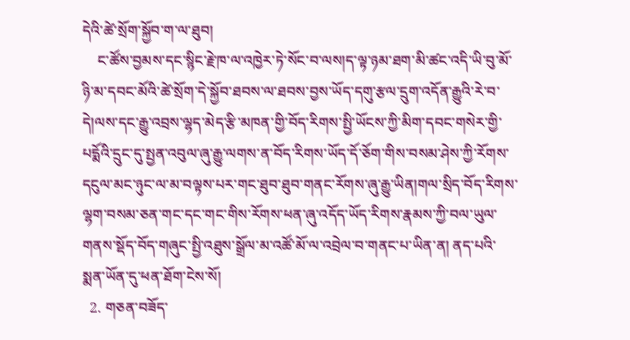དེའི་ཚེ་སྲོག་སྐྱོབ་ག་ལ་ཐུབ།
    ང་ཚོས་བྱམས་དང་སྙིང་རྗེ་ཁ་ལ་འཁྱེར་ཏེ་སོང་བ་ལས།ད་ལྟ་ཉམ་ཐག་མི་ཚང་འདི་ཡི་བུ་མོ་ཉི་མ་དབང་མོའི་ཚེ་སྲོག་དེ་སྐྱོབ་ཐབས་ལ་ཐབས་བྱས་ཡོད་དགུ་རྩལ་དྲུག་འདོན་རྒྱུའི་རེ་བ་དེ།ལས་དང་རྒྱུ་འབྲས་ལྷད་མེད་རྩི་མཁན་གྱི་བོད་རིགས་སྤྱི་ཡོངས་ཀྱི་མིག་དབང་གསེར་གྱི་པདྨོའི་དྲུང་དུ་སྤྱན་འབུལ་ཞུ་རྒྱུ་ལགས་ན་བོད་རིགས་ཡོད་དོ་ཅོག་གིས་བསམ་ཤེས་ཀྱི་རོགས་དངུལ་མང་ཉུང་ལ་མ་བལྟས་པར་གང་ཐུབ་ཐུབ་གནང་རོགས་ཞུ་རྒྱུ་ཡིན།གལ་སྲིད་བོད་རིགས་ལྷག་བསམ་ཅན་གང་དང་གང་གིས་རོགས་ཕན་ཞུ་འདོད་ཡོད་རིགས་རྣམས་ཀྱི་བལ་ཡུལ་གནས་སྡོད་བོད་གཞུང་སྤྱི་འཐུས་སྒྲོལ་མ་འཚོ་མོ་ལ་འབྲེལ་བ་གནང་པ་ཡིན་ན། ནད་པའི་སྨན་ཡོན་དུ་ཕན་ཐོག་ངེས་སོ།
  2. གཅན་བཟོད་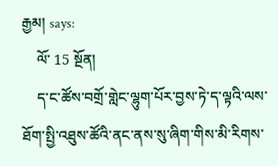རྒྱམ། says:
    ལོ་ 15 སྔོན།
    ད་ང་ཚོས་བགྲོ་གླེང་ལྷུག་པོར་བྱས་ཏེ་ད་ལྟའི་ལས་ཐོག་སྤྱི་འཐུས་ཚོའི་ནང་ནས་སུ་ཞིག་གིས་མི་རིགས་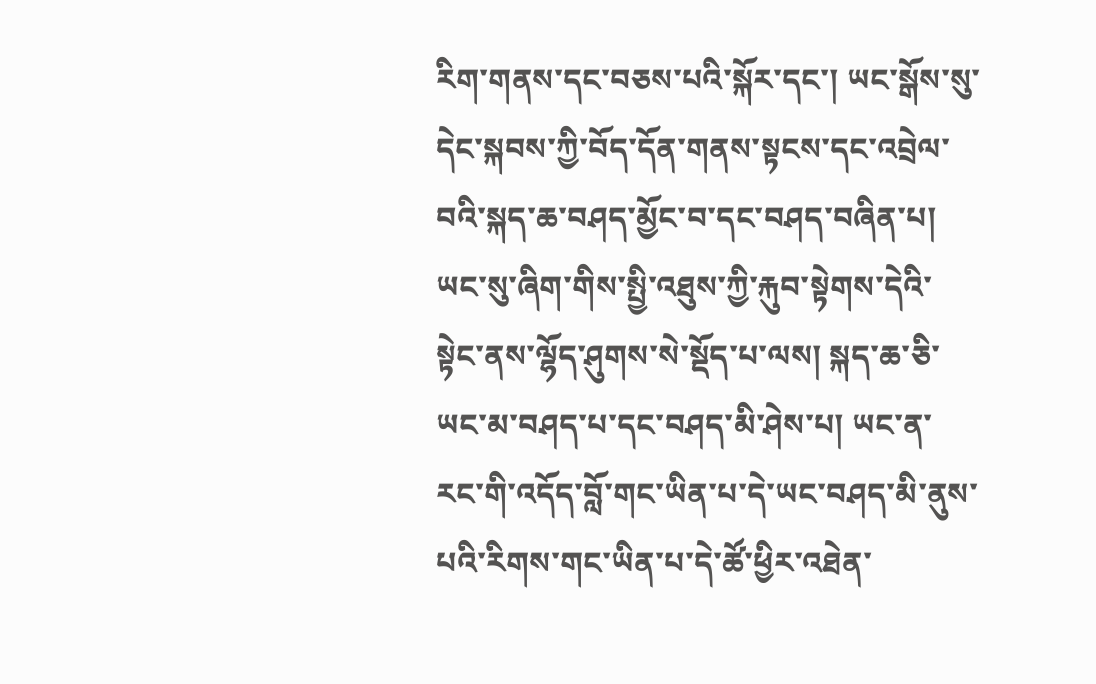རིག་གནས་དང་བཅས་པའི་སྐོར་དང་། ཡང་སྒོས་སུ་དེང་སྐབས་ཀྱི་བོད་དོན་གནས་སྟངས་དང་འབྲེལ་བའི་སྐད་ཆ་བཤད་མྱོང་བ་དང་བཤད་བཞིན་པ། ཡང་སུ་ཞིག་གིས་སྤྱི་འཐུས་ཀྱི་རྐུབ་སྟེགས་དེའི་སྟེང་ནས་ལྷོད་ཤུགས་སེ་སྡོད་པ་ལས། སྐད་ཆ་ཅི་ཡང་མ་བཤད་པ་དང་བཤད་མི་ཤེས་པ། ཡང་ན་རང་གི་འདོད་བློ་གང་ཡིན་པ་དེ་ཡང་བཤད་མི་ནུས་པའི་རིགས་གང་ཡིན་པ་དེ་ཚོ་ཕྱིར་འཐེན་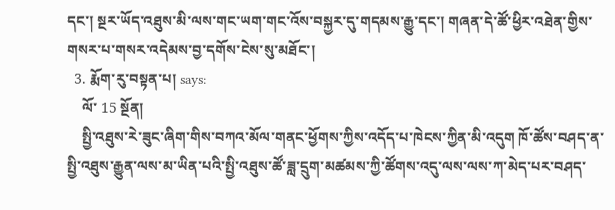དང་། སྔར་ཡོད་འཐུས་མི་ལས་གང་ཡག་གང་འོས་བསྐྱར་དུ་གདམས་རྒྱུ་དང་། གཞན་དེ་ཚོ་ཕྱིར་འཐེན་གྱིས་གསར་པ་གསར་འདེམས་བྱ་དགོས་ངེས་སུ་མཐོང་།
  3. རྨོག་རུ་བསྟན་པ། says:
    ལོ་ 15 སྔོན།
    སྤྱི་འཐུས་རེ་ཟུང་ཞིག་གིས་བཀའ་མོལ་གནང་ཕྱོགས་ཀྱིས་འདོད་པ་ཁེངས་ཀྱིན་མི་འདུག ཁོ་ཚོས་བཤད་ན་སྤྱི་འཐུས་རྒྱུན་ལས་མ་ཡིན་པའི་སྤྱི་འཐུས་ཚོ་ཟླ་དྲུག་མཚམས་ཀྱི་ཚོགས་འདུ་ལས་ལས་ཀ་མེད་པར་བཤད་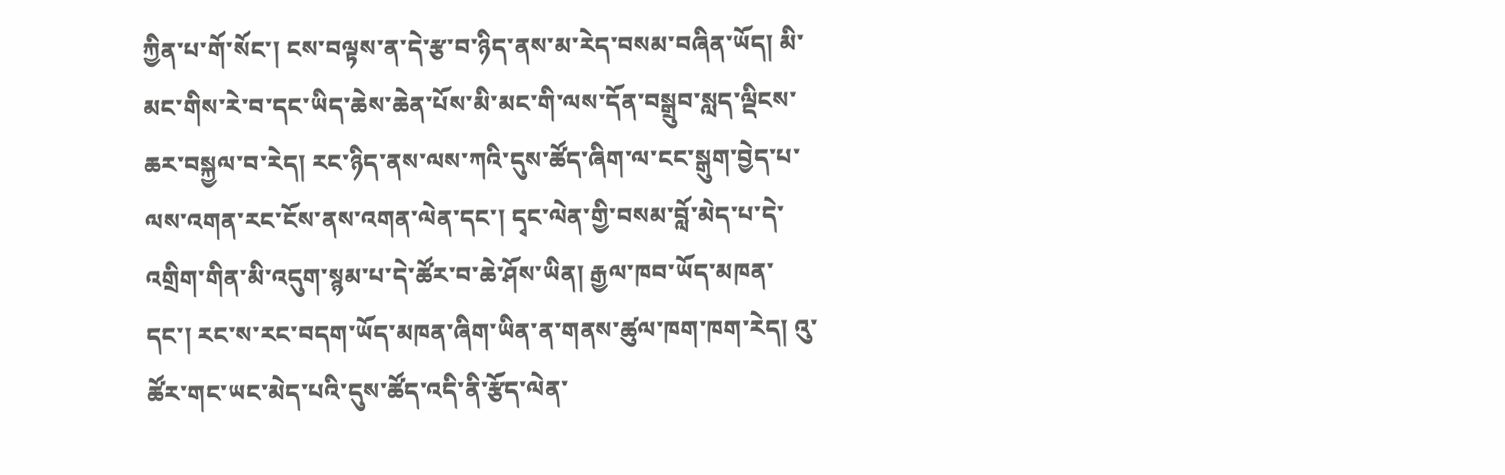ཀྱིན་པ་གོ་སོང་། ངས་བལྟས་ན་དེ་རྩ་བ་ཉིད་ནས་མ་རེད་བསམ་བཞིན་ཡོད། མི་མང་གིས་རེ་བ་དང་ཡིད་ཆེས་ཆེན་པོས་མི་མང་གི་ལས་དོན་བསྒྲུབ་སླད་ལྡིངས་ཆར་བསྐྱལ་བ་རེད། རང་ཉིད་ནས་ལས་ཀའི་དུས་ཚོད་ཞིག་ལ་ངང་སྒུག་བྱེད་པ་ལས་འགན་རང་ངོས་ནས་འགན་ལེན་དང་། དྭང་ལེན་གྱི་བསམ་བློ་མེད་པ་དེ་འགྲིག་གིན་མི་འདུག་སྙམ་པ་དེ་ཚོར་བ་ཆེ་ཤོས་ཡིན། རྒྱལ་ཁབ་ཡོད་མཁན་དང་། རང་ས་རང་བདག་ཡོད་མཁན་ཞིག་ཡིན་ན་གནས་ཚུལ་ཁག་ཁག་རེད། འུ་ཚོར་གང་ཡང་མེད་པའི་དུས་ཚོད་འདི་ནི་རྩོད་ལེན་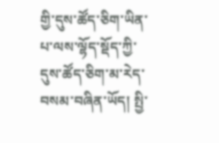གྱི་དུས་ཚོད་ཅིག་ཡིན་པ་ལས་ལྷོད་སྡོད་ཀྱི་དུས་ཚོད་ཅིག་མ་རེད་བསམ་བཞིན་ཡོད། སྤྱི་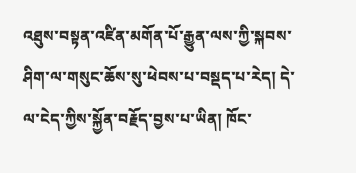འཐུས་བསྟན་འཛིན་མགོན་པོ་རྒྱུན་ལས་ཀྱི་སྐབས་ཤིག་ལ་གསུང་ཆོས་སུ་ཕེབས་པ་བསྡད་པ་རེད། དེ་ལ་ངེད་ཀྱིས་སྐྱོན་བརྗོད་བྱས་པ་ཡིན། ཁོང་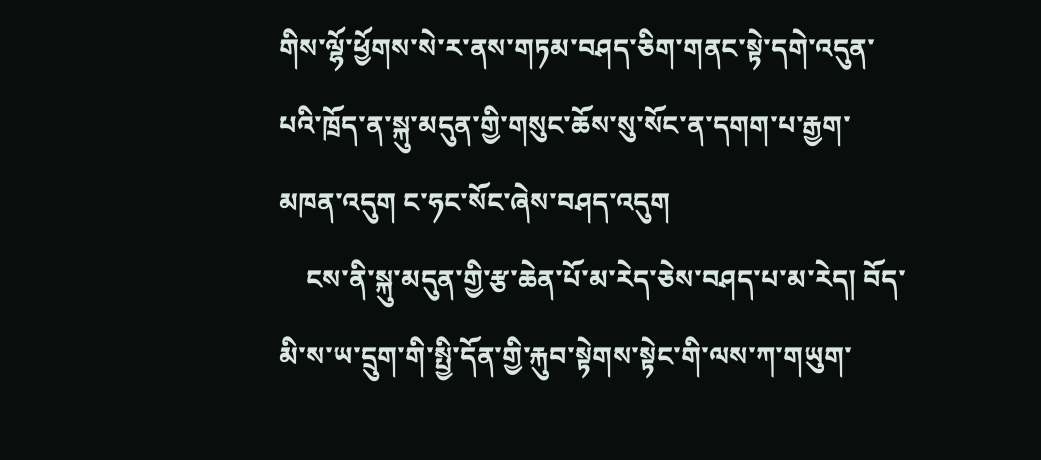གིས་ལྷོ་ཕྱོགས་སེ་ར་ནས་གཏམ་བཤད་ཅིག་གནང་སྟེ་དགེ་འདུན་པའི་ཁྲོད་ན་སྐུ་མདུན་གྱི་གསུང་ཆོས་སུ་སོང་ན་དགག་པ་རྒྱག་མཁན་འདུག ང་ཧང་སོང་ཞེས་བཤད་འདུག
    ངས་ནི་སྐུ་མདུན་གྱི་རྩ་ཆེན་པོ་མ་རེད་ཅེས་བཤད་པ་མ་རེད། བོད་མི་ས་ཡ་དྲུག་གི་སྤྱི་དོན་གྱི་རྐུབ་སྟེགས་སྟེང་གི་ལས་ཀ་གཡུག་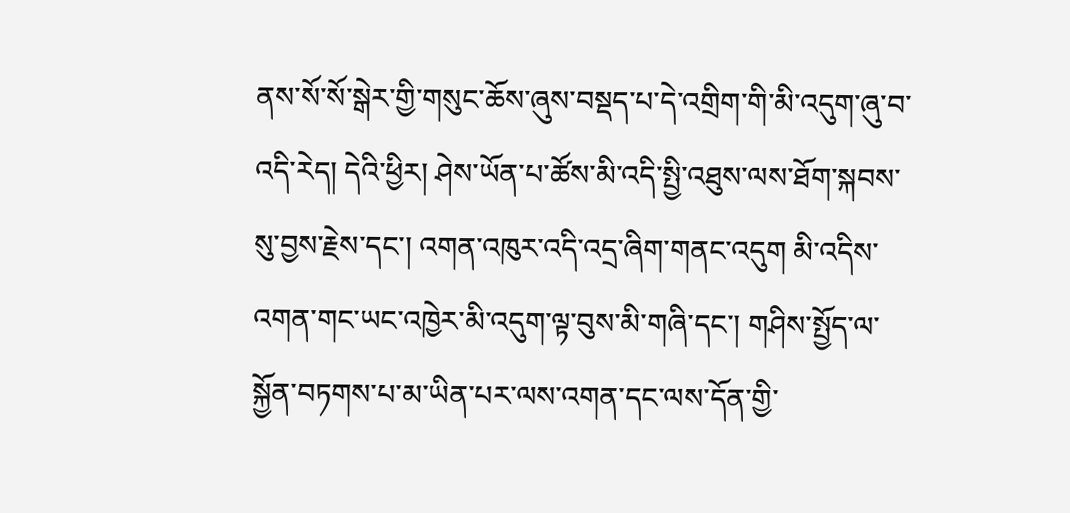ནས་སོ་སོ་སྒེར་གྱི་གསུང་ཆོས་ཞུས་བསྡད་པ་དེ་འགྲིག་གི་མི་འདུག་ཞུ་བ་འདི་རེད། དེའི་ཕྱིར། ཤེས་ཡོན་པ་ཚོས་མི་འདི་སྤྱི་འཐུས་ལས་ཐོག་སྐབས་སུ་བྱས་རྗེས་དང་། འགན་འཁུར་འདི་འདྲ་ཞིག་གནང་འདུག མི་འདིས་འགན་གང་ཡང་འཁྱེར་མི་འདུག་ལྟ་བུས་མི་གཞི་དང་། གཤིས་སྤྱོད་ལ་སྐྱོན་བཏགས་པ་མ་ཡིན་པར་ལས་འགན་དང་ལས་དོན་གྱི་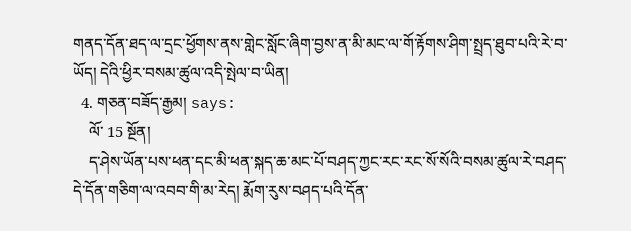གནད་དོན་ཐད་ལ་དྲང་ཕྱོགས་ནས་གླེང་སློང་ཞིག་བྱས་ན་མི་མང་ལ་གོ་རྟོགས་ཤིག་སྤྲད་ཐུབ་པའི་རེ་བ་ཡོད། དེའི་ཕྱིར་བསམ་ཚུལ་འདི་སྤེལ་བ་ཡིན།
  4. གཅན་བཟོད་རྒྱམ། says:
    ལོ་ 15 སྔོན།
    ད་ཤེས་ཡོན་པས་ཕན་དང་མི་ཕན་སྐད་ཆ་མང་པོ་བཤད་ཀྱང་རང་རང་སོ་སོའི་བསམ་ཚུལ་རེ་བཤད་དེ་དོན་གཅིག་ལ་འབབ་གི་མ་རེད། རྨོག་རུས་བཤད་པའི་དོན་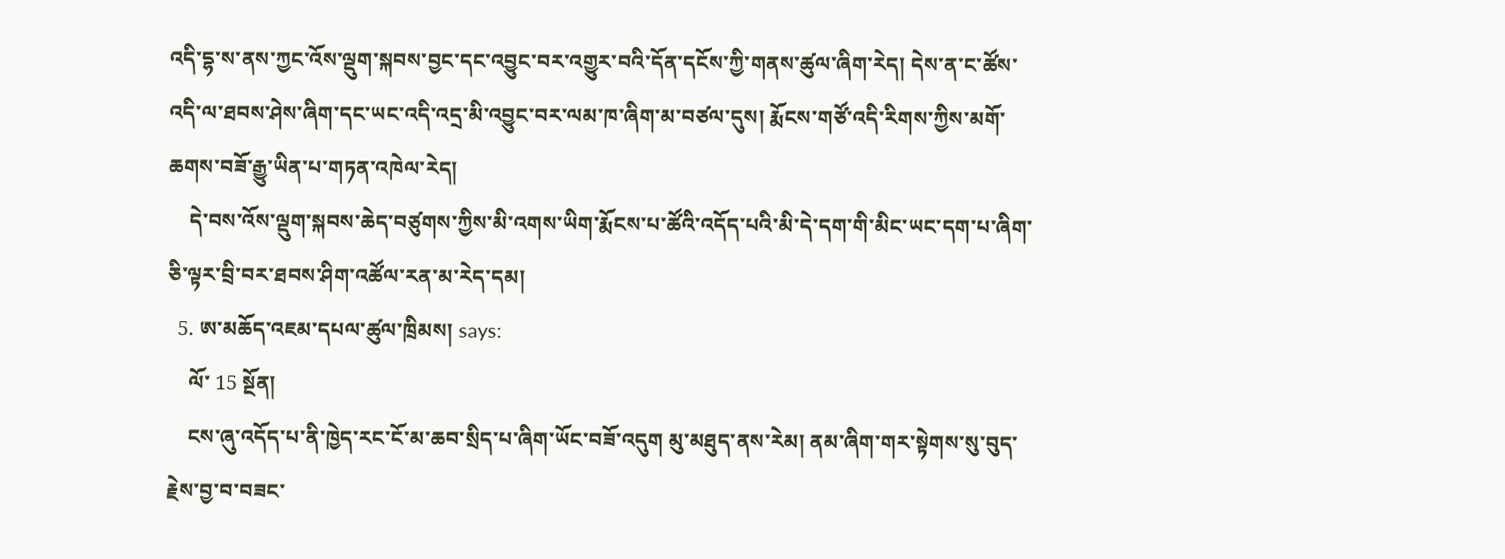འདི་དྷ་ས་ནས་ཀྱང་འོས་ལྡུག་སྐབས་བྱང་དང་འབྱུང་བར་འགྱུར་བའི་དོན་དངོས་ཀྱི་གནས་ཚུལ་ཞིག་རེད། དེས་ན་ང་ཚོས་འདི་ལ་ཐབས་ཤེས་ཞིག་དང་ཡང་འདི་འདྲ་མི་འབྱུང་བར་ལམ་ཁ་ཞིག་མ་བཙལ་དུས། རྨོངས་གཙོ་འདི་རིགས་ཀྱིས་མགོ་ཆགས་བཟོ་རྒྱུ་ཡིན་པ་གཏན་འཁེལ་རེད།
    དེ་བས་འོས་ལྡུག་སྐབས་ཆེད་བཙུགས་ཀྱིས་མི་འགས་ཡིག་རྨོངས་པ་ཚོའི་འདོད་པའི་མི་དེ་དག་གི་མིང་ཡང་དག་པ་ཞིག་ཅི་ལྟར་བྲི་བར་ཐབས་ཤིག་འཚོལ་རན་མ་རེད་དམ།
  5. ཨ་མཆོད་འཇམ་དཔལ་ཚུལ་ཁྲིམས། says:
    ལོ་ 15 སྔོན།
    ངས་ཞུ་འདོད་པ་ནི་ཁྱེད་རང་ངོ་མ་ཆབ་སྲིད་པ་ཞིག་ཡོང་བཟོ་འདུག མུ་མཐུད་ནས་རེམ། ནམ་ཞིག་གར་སྟེགས་སུ་བུད་རྗེས་བྱ་བ་བཟང་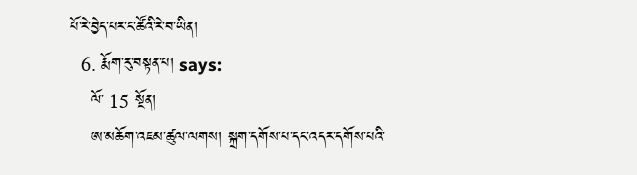པོ་རེ་བྱེད་པར་ང་ཚོའི་རེ་བ་ཡིན།
  6. རྨོག་རུ་བསྟན་པ། says:
    ལོ་ 15 སྔོན།
    ཨ་མཆོག་འཇམ་ཚུལ་ལགས། སྐྲག་དགོས་པ་དང་འདར་དགོས་པའི་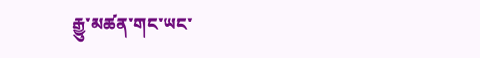རྒྱུ་མཚན་གང་ཡང་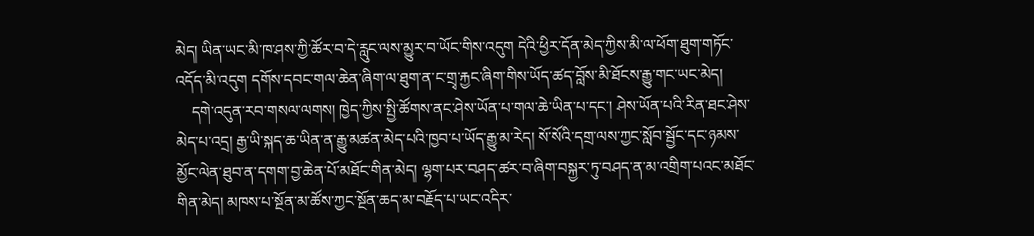མེད། ཡིན་ཡང་མི་ཁ་ཤས་ཀྱི་ཚོར་བ་དེ་རླུང་ལས་མྱུར་བ་ཡོང་གིས་འདུག དེའི་ཕྱིར་དོན་མེད་ཀྱིས་མི་ལ་ཕོག་ཐུག་གཏོང་འདོད་མི་འདུག དགོས་དབང་གལ་ཆེན་ཞིག་ལ་ཐུག་ན་ང་གྲྭ་རྐྱང་ཞིག་གིས་ཡོད་ཚད་བློས་མི་ཐོངས་རྒྱུ་གང་ཡང་མེད།
    དགེ་འདུན་རབ་གསལ་ལགས། ཁྱེད་ཀྱིས་སྤྱི་ཚོགས་ནང་ཤེས་ཡོན་པ་གལ་ཆེ་ཡིན་པ་དང་། ཤེས་ཡོན་པའི་རིན་ཐང་ཤེས་མེད་པ་འདྲ། རྒྱ་ཡི་སྐད་ཆ་ཡིན་ན་རྒྱུ་མཚན་མེད་པའི་ཁྱབ་པ་ཡོད་རྒྱུ་མ་རེད། སོ་སོའི་དགྲ་ལས་ཀྱང་སློབ་སྦྱོང་དང་ཉམས་མྱོང་ལེན་ཐུབ་ན་དགག་བྱ་ཆེན་པོ་མཐོང་གིན་མེད། ལྷག་པར་བཤད་ཚར་བ་ཞིག་བསྐྱར་ཏུ་བཤད་ན་མ་འགྲིག་པའང་མཐོང་གིན་མེད། མཁས་པ་སྔོན་མ་ཚོས་ཀྱང་སྔོན་ཆད་མ་བརྗོད་པ་ཡང་འདིར་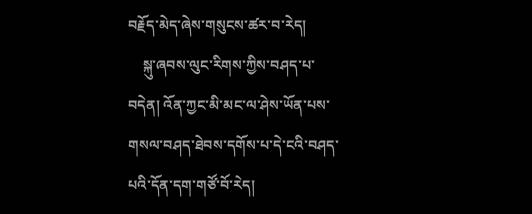བརྗོད་མེད་ཞེས་གསུངས་ཚར་བ་རེད།
    སྐུ་ཞབས་ལུང་རིགས་ཀྱིས་བཤད་པ་བདེན། འོན་ཀྱང་མི་མང་ལ་ཤེས་ཡོན་པས་གསལ་བཤད་ཐེབས་དགོས་པ་དེ་ངའི་བཤད་པའི་དོན་དག་གཙོ་བོ་རེད།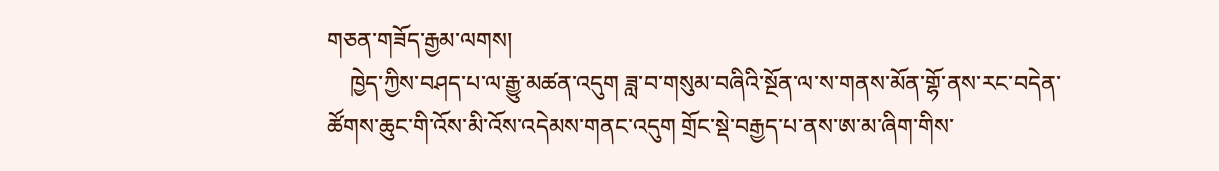གཅན་གཟོད་རྒྱམ་ལགས།
    ཁྱེད་ཀྱིས་བཤད་པ་ལ་རྒྱུ་མཚན་འདུག ཟླ་བ་གསུམ་བཞིའི་སྔོན་ལ་ས་གནས་མོན་གྷོ་ནས་རང་བདེན་ཚོགས་ཆུང་གི་འོས་མི་འོས་འདེམས་གནང་འདུག གྲོང་སྡེ་བརྒྱད་པ་ནས་ཨ་མ་ཞིག་གིས་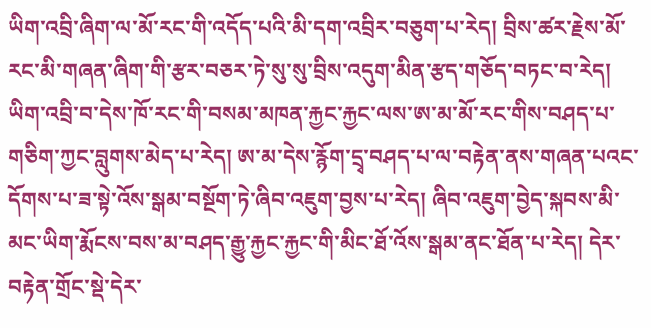ཡིག་འབྲི་ཞིག་ལ་མོ་རང་གི་འདོད་པའི་མི་དག་འབྲིར་བཅུག་པ་རེད། བྲིས་ཚར་རྗེས་མོ་རང་མི་གཞན་ཞིག་གི་རྩར་བཅར་ཏེ་སུ་སུ་བྲིས་འདུག་མིན་རྩད་གཅོད་བཏང་བ་རེད། ཡིག་འབྲི་བ་དེས་ཁོ་རང་གི་བསམ་མཁན་རྐྱང་རྐྱང་ལས་ཨ་མ་མོ་རང་གིས་བཤད་པ་གཅིག་ཀྱང་བླུགས་མེད་པ་རེད། ཨ་མ་དེས་རྙོག་དྲྭ་བཤད་པ་ལ་བརྟེན་ནས་གཞན་པའང་དོགས་པ་ཟ་སྟེ་འོས་སྒམ་བསྔོག་ཏེ་ཞིབ་འཇུག་བྱས་པ་རེད། ཞིབ་འཇུག་བྱེད་སྐབས་མི་མང་ཡིག་རྨོངས་བས་མ་བཤད་རྒྱུ་རྐྱང་རྐྱང་གི་མིང་ཐོ་འོས་སྒམ་ནང་ཐོན་པ་རེད། དེར་བརྟེན་གྲོང་སྡེ་དེར་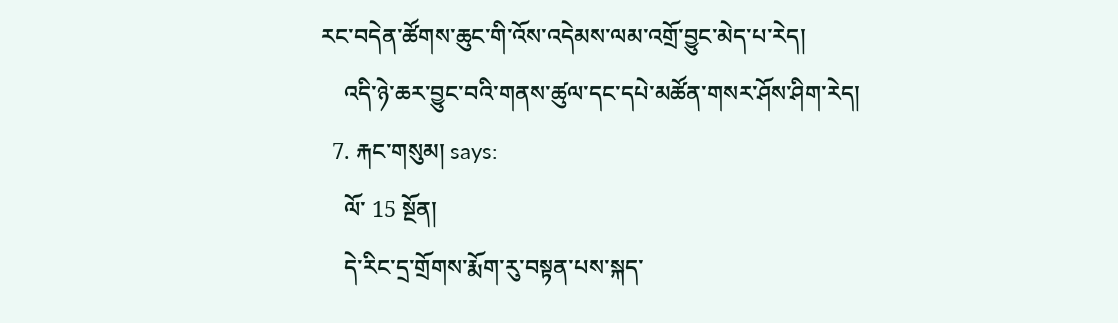རང་བདེན་ཚོགས་ཆུང་གི་འོས་འདེམས་ལམ་འགྲོ་བྱུང་མེད་པ་རེད།
    འདི་ཉེ་ཆར་བྱུང་བའི་གནས་ཚུལ་དང་དཔེ་མཚོན་གསར་ཤོས་ཤིག་རེད།
  7. རྐང་གསུམ། says:
    ལོ་ 15 སྔོན།
    དེ་རིང་དྲ་གྲོགས་རྨོག་རུ་བསྟན་པས་སྐད་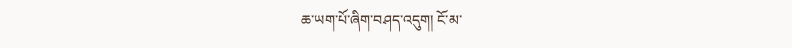ཆ་ཡག་པོ་ཞིག་བཤད་འདུག། ངོ་མ་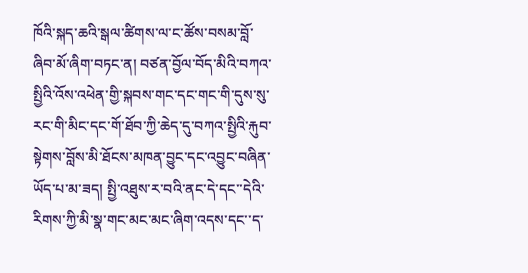ཁོའི་སྐད་ཆའི་སྒལ་ཚིགས་ལ་ང་ཚོས་བསམ་བློ་ཞིབ་མོ་ཞིག་བཏང་ན། བཙན་བྱོལ་བོད་མིའི་བཀའ་སྤྱིའི་འོས་འཕེན་གྱི་སྐབས་གང་དང་གང་གི་དུས་སུ་རང་གི་མིང་དང་གོ་ཐོབ་ཀྱི་ཆེད་དུ་བཀའ་སྤྱིའི་རྐུབ་སྟེགས་བློས་མི་ཐོངས་མཁན་བྱུང་དང་འབྱུང་བཞིན་ཡོད་པ་མ་ཟད། སྤྱི་འཐུས་ར་བའི་ནང་དེ་དང་་དེའི་རིགས་ཀྱི་མི་སྣ་གང་མང་མང་ཞིག་འདས་དང་་ད་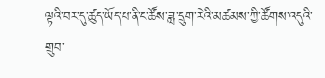ལྟའི་བར་དུ་ཚུད་ཡོད་པ་ནི་ང་ཚོས་ཟླ་དྲུག་རེའི་མཚམས་ཀྱི་ཚོགས་འདུའི་གྲུབ་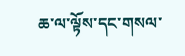ཆ་ལ་ལྟོས་དང་གསལ་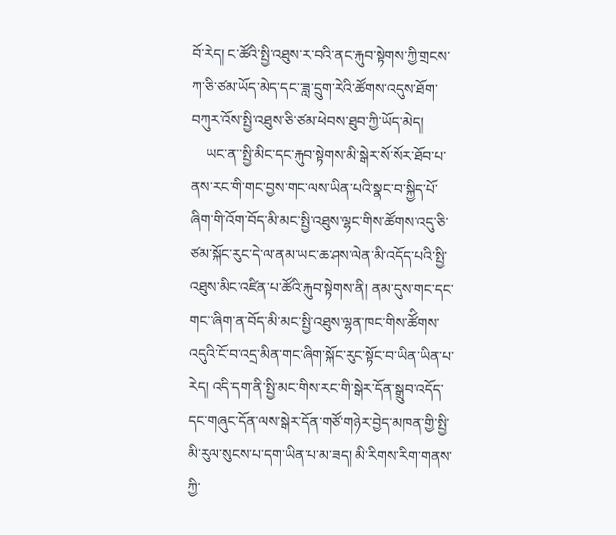བོ་རེད། ང་ཚོའི་སྤྱི་འཐུས་ར་བའི་ནང་རྐུབ་སྟེགས་ཀྱི་གྲངས་ཀ་ཅི་ཙམ་ཡོད་མེད་དང་་ཟླ་དྲུག་རེའི་ཚོགས་འདུས་ཐོག་བཀུར་འོས་སྤྱི་འཐུས་ཅི་ཙམ་ཕེབས་ཐུབ་ཀྱི་ཡོད་མེད།
    ཡང་ན་་སྤྱི་མིང་དང་རྐུབ་སྟེགས་མི་སྒེར་སོ་སོར་ཐོབ་པ་ནས་རང་གི་གང་བྱས་གང་ལས་ཡིན་པའི་སྣང་བ་སྐྱིད་པོ་ཞིག་གི་འོག་བོད་མི་མང་སྤྱི་འཐུས་ལྷང་གིས་ཚོགས་འདུ་ཅི་ཙམ་སྐོང་རུང་དེ་ལ་ནམ་ཡང་ཆ་ཤས་ལེན་མི་འདོད་པའི་སྤྱི་འཐུས་མིང་འཛིན་པ་ཚོའི་རྐུབ་སྟེགས་ནི། ནམ་དུས་གང་དང་གང་་ཞིག་ན་བོད་མི་མང་སྤྱི་འཐུས་ལྷན་ཁང་གིས་ཚོིགས་འདུའི་ངོ་བ་འདྲ་མིན་གང་ཞིག་སྐོང་རུང་སྟོང་བ་ཡིན་ཡིན་པ་རེད། འདི་དག་ནི་སྤྱི་མང་གིས་རང་གི་སྒེར་དོན་སྒྲུབ་འདོད་དང་གཞུང་དོན་ལས་སྒེར་དོན་གཙོ་གཉེར་བྱེད་མཁན་གྱི་སྤྱི་མི་རུལ་སུངས་པ་དག་ཡིན་པ་མ་ཟད། མི་རིགས་རིག་གནས་ཀྱི་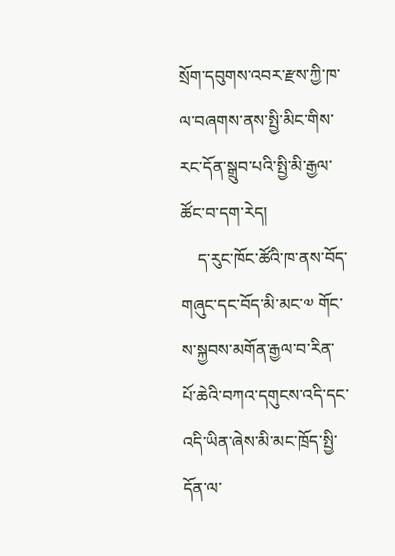སྲོག་དབུགས་འབར་རྫས་ཀྱི་ཁ་ལ་བཞགས་ནས་སྤྱི་མིང་གིས་རང་དོན་སྒྲུབ་པའི་སྤྱི་མི་རྒྱལ་ཚོང་བ་དག་རེད།
    ད་རུང་ཁོང་ཚོའི་ཁ་ནས་བོད་གཞུང་དང་བོད་མི་མང་༧ གོང་ས་སྐྱབས་མགོན་རྒྱལ་བ་རིན་པོ་ཆེའི་བཀའ་དགུངས་འདི་དང་འདི་ཡིན་ཞེས་མི་མང་ཁྲོད་སྤྱི་དོན་ལ་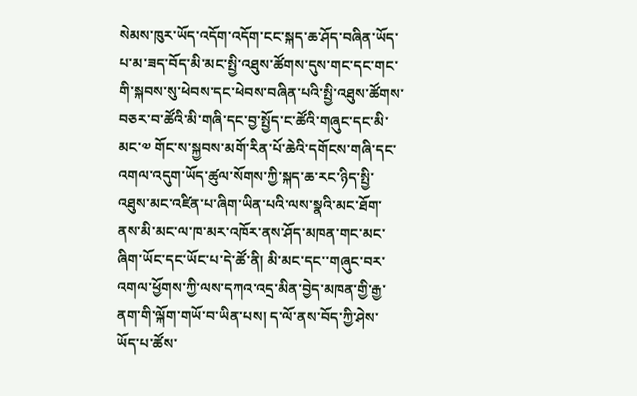སེམས་ཁུར་ཡོད་འདོག་འདོག་ངང་སྐད་ཆ་ཤོད་བཞིན་ཡོད་པ་མ་ཟད་བོད་མི་མང་སྤྱི་འཐུས་ཚོགས་དུས་གང་དང་གང་གི་སྐབས་སུ་ཕེབས་དང་ཕེབས་བཞིན་པའི་སྤྱི་འཐུས་ཚོགས་བཅར་བ་ཚོའི་མི་གཞི་དང་བྱ་སྤྱོད་ང་ཚོའི་གཞུང་དང་མི་མང་༧ གོང་ས་སྐྱབས་མགོ་རིན་པོ་ཆེའི་དགོངས་གཞི་དང་འགལ་འདུག་ཡོད་ཚུལ་སོགས་ཀྱི་སྐད་ཆ་རང་ཉིད་སྤྱི་འཐུས་མང་འཛིན་པ་ཞིག་ཡིན་པའི་ལས་སྣའི་མང་ཐོག་ནས་མི་མང་ལ་ཁ་མར་འཁོར་ནས་ཤོད་མཁན་གང་མང་ཞིག་ཡོང་དང་ཡོང་པ་དེ་ཚོ་ནི། མི་མང་དང་་གཞུང་བར་འགལ་ཕྱོགས་ཀྱི་ལས་དཀའ་འདྲ་མིན་བྱེད་མཁན་གྱི་རྒྱ་ནག་གི་ལྐོག་གཡོ་བ་ཡིན་པས། ད་ལོ་ནས་བོད་ཀྱི་ཤེས་ཡོད་པ་ཚོས་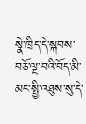སྣེ་ཁྲིད་དེ་སྐབས་བཅོ་ལྔ་བའི་བོད་མི་མང་སྤྱི་འཐུས་སུ་དེ་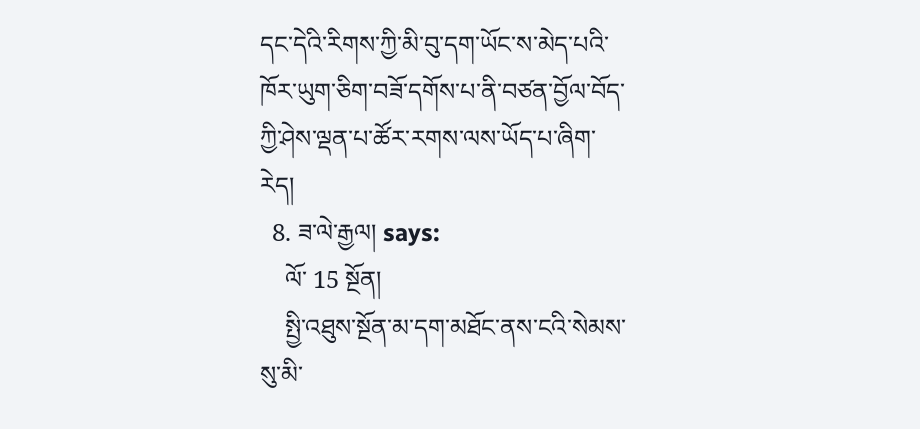དང་དེའི་རིགས་ཀྱི་མི་བུ་དག་ཡོང་ས་མེད་པའི་ཁོར་ཡུག་ཅིག་བཟོ་དགོས་པ་ནི་བཙན་བྱོལ་བོད་ཀྱི་ཤེས་ལྡན་པ་ཚོར་རགས་ལས་ཡོད་པ་ཞིག་རེད།
  8. ཟ་ལེ་རྒྱལ། says:
    ལོ་ 15 སྔོན།
    སྤྱི་འཐུས་སྔོན་མ་དག་མཐོང་ནས་ངའི་སེམས་སུ་མི་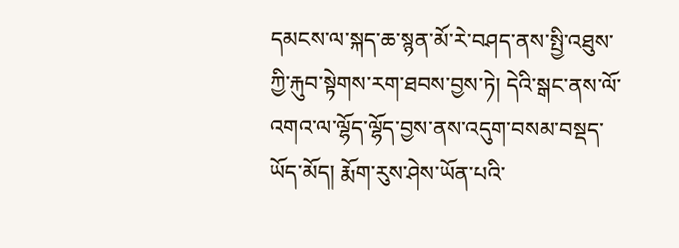དམངས་ལ་སྐད་ཆ་སྙན་མོ་རེ་བཤད་ནས་སྤྱི་འཐུས་ཀྱི་རྐུབ་སྟེགས་རག་ཐབས་བྱས་ཏེ། དེའི་སྒང་ནས་ལོ་འགའ་ལ་ལྷོད་ལྷོད་བྱས་ནས་འདུག་བསམ་བསྡད་ཡོད་མོད། རྨོག་རུས་ཤེས་ཡོན་པའི་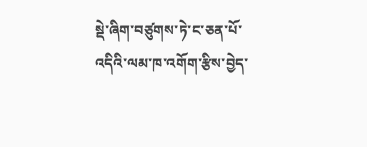སྡེ་ཞིག་བཙུགས་ཏེ་ང་ཅན་པོ་འདིའི་ལམ་ཁ་འགོག་རྩིས་བྱེད་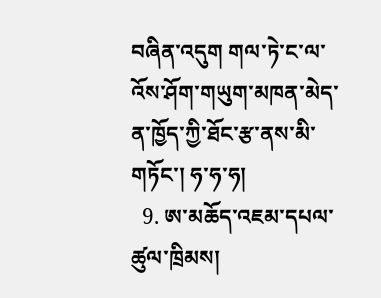བཞིན་འདུག གལ་ཏེ་ང་ལ་འོས་ཤོག་གཡུག་མཁན་མེད་ན་ཁྱོད་ཀྱི་ཐོང་རྩ་ནས་མི་གཏོང་། ཧ་ཧ་ཧ།
  9. ཨ་མཆོད་འཇམ་དཔལ་ཚུལ་ཁྲིམས།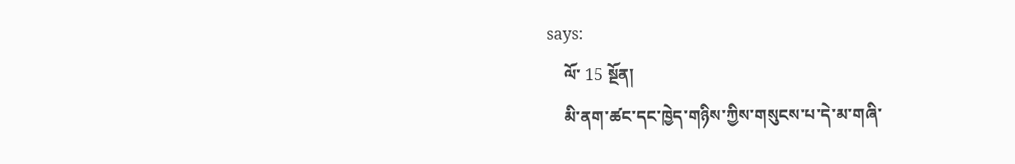says:
    ལོ་ 15 སྔོན།
    མི་ནག་ཚང་དང་ཁྱེད་གཉིས་ཀྱིས་གསུངས་པ་དེ་མ་གཞི་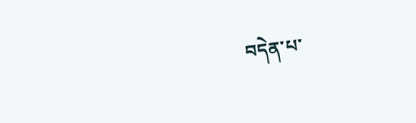བདེན་པ་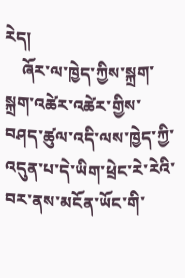རེད།
    ཞོར་ལ་ཁྱེད་ཀྱིས་སྐྲག་སྐྲག་འཚེར་འཚེར་གྱིས་བཤད་ཚུལ་འདི་ལས་ཁྱེད་ཀྱི་འདུན་པ་དེ་ཡིག་ཕྲེང་རེ་རེའི་བར་ནས་མངོན་ཡོང་གི་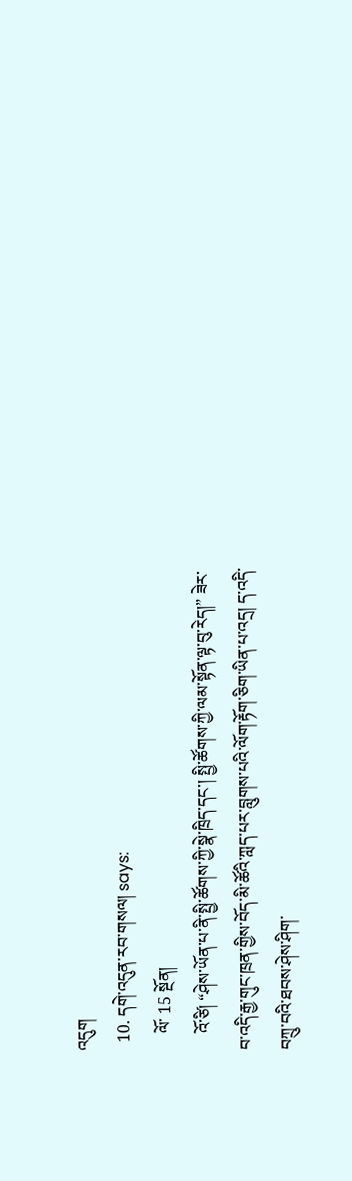འདུག
  10. དགེ་འདུན་རབ་གསལ། says:
    ལོ་ 15 སྔོན།
    འོ་ཙི། “ཤེས་ཡོན་པ་ནི་སྤྱི་ཚོགས་ཀྱི་སྣེ་ཁྲིད་དང་། སྤྱི་ཚོགས་ཀྱི་ལམ་སྟོན་ལྟ་བུ་རེད།” ཟེར་བ་འདི་རྒྱ་གུང་ཁྲན་གྱིས་བོད་མི་ཚོའི་ཀླད་པར་བླུགས་པའི་ལོག་རྟོག་ཅིག་ཡིན་པ་འདྲ། ད་འདི་བཀྲུ་བའི་ཐབས་ཤེས་ཤིག་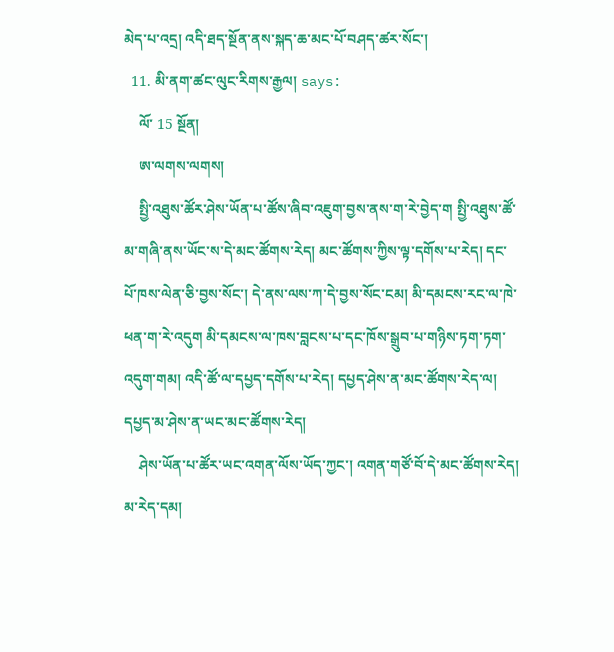མེད་པ་འདྲ། འདི་ཐད་སྔོན་ནས་སྐད་ཆ་མང་པོ་བཤད་ཚར་སོང་།
  11. མི་ནག་ཚང་ལུང་རིགས་རྒྱལ། says:
    ལོ་ 15 སྔོན།
    ཨ་ལགས་ལགས།
    སྤྱི་འཐུས་ཚོར་ཤེས་ཡོན་པ་ཚོས་ཞིབ་འཇུག་བྱས་ནས་ག་རེ་བྱེད་ག སྤྱི་འཐུས་ཚོ་མ་གཞི་ནས་ཡོང་ས་དེ་མང་ཚོགས་རེད། མང་ཚོགས་ཀྱིས་ལྟ་དགོས་པ་རེད། དང་པོ་ཁས་ལེན་ཅི་བྱས་སོང་། དེ་ནས་ལས་ཀ་དེ་བྱས་སོང་ངམ། མི་དམངས་རང་ལ་ཁེ་ཕན་ག་རེ་འདུག མི་དམངས་ལ་ཁས་བླངས་པ་དང་ཁོས་སྒྲུབ་པ་གཉིས་ཏག་ཏག་འདུག་གམ། འདི་ཚོ་ལ་དཔྱད་དགོས་པ་རེད། དཔྱད་ཤེས་ན་མང་ཚོགས་རེད་ལ། དཔྱད་མ་ཤེས་ན་ཡང་མང་ཚོགས་རེད།
    ཤེས་ཡོན་པ་ཚོར་ཡང་འགན་ལོས་ཡོད་ཀྱང་། འགན་གཙོ་བོ་དེ་མང་ཚོགས་རེད། མ་རེད་དམ།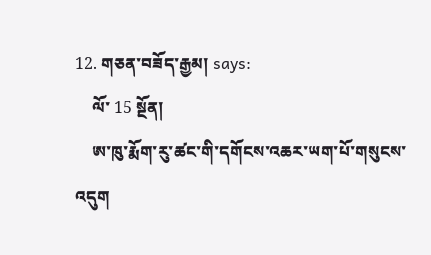12. གཅན་བཟོད་རྒྱམ། says:
    ལོ་ 15 སྔོན།
    ཨ་ཁུ་རྨོག་རུ་ཚང་གི་དགོངས་འཆར་ཡག་པོ་གསུངས་འདུག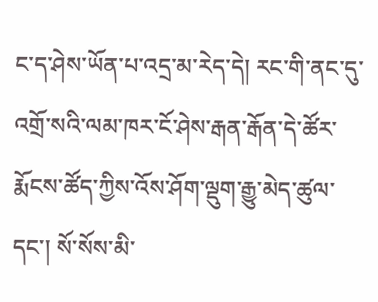ང་ད་ཤེས་ཡོན་པ་འདྲ་མ་རེད་དེ། རང་གི་ནང་དུ་འགྲོ་སའི་ལམ་ཁར་ངོ་ཤེས་རྒན་རྒོན་དེ་ཚོར་རྨོངས་ཚོད་ཀྱིས་འོས་ཤོག་ལྡུག་རྒྱུ་མེད་ཚུལ་དང་། སོ་སོས་མི་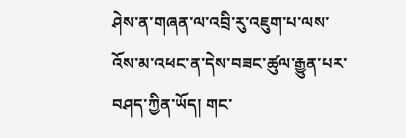ཤེས་ན་གཞན་ལ་འབྲི་རུ་འཇུག་པ་ལས་འོས་མ་འཕང་ན་དེས་བཟང་ཚུལ་རྒྱུན་པར་བཤད་ཀྱིན་ཡོད། གང་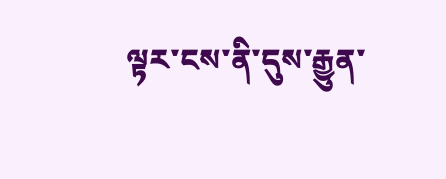ལྟར་ངས་ནི་དུས་རྒྱུན་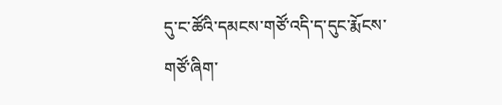དུ་ང་ཚོའི་དམངས་གཙོ་འདི་ད་དུང་རྨོངས་གཙོ་ཞིག་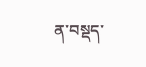ན་བསྡད་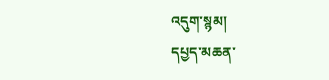འདུག་སྙམ།
དཔྱད་མཆན་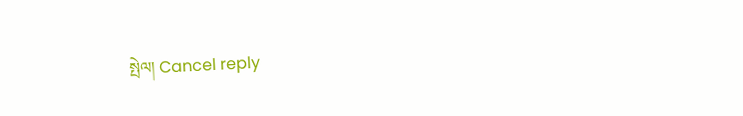སྤེལ། Cancel reply